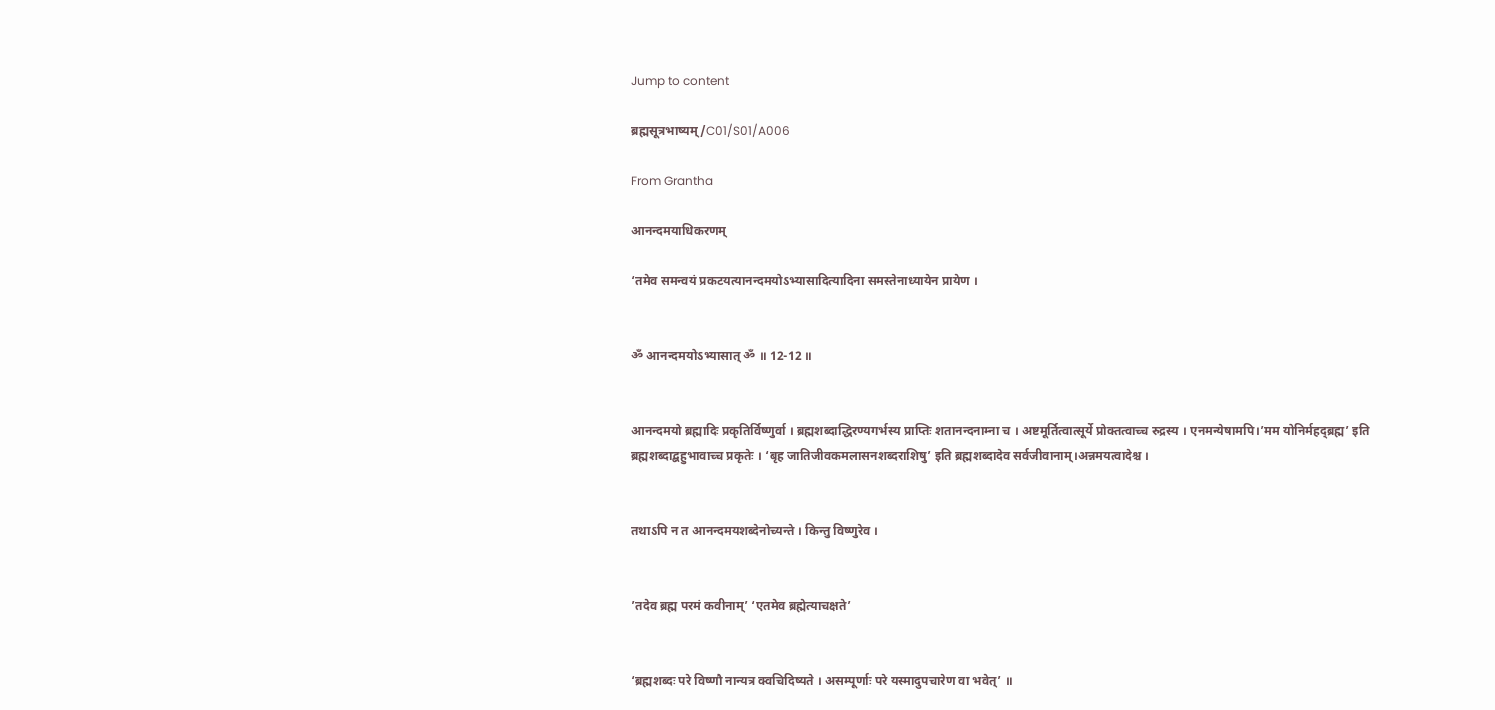Jump to content

ब्रह्मसूत्रभाष्यम्/C01/S01/A006

From Grantha

आनन्दमयाधिकरणम्

‘तमेव समन्वयं प्रकटयत्यानन्दमयोऽभ्यासादित्यादिना समस्तेनाध्यायेन प्रायेण ।


ॐ आनन्दमयोऽभ्यासात् ॐ ॥ 12-12 ॥


आनन्दमयो ब्रह्मादिः प्रकृतिर्विष्णुर्वा । ब्रह्मशब्दाद्धिरण्यगर्भस्य प्राप्तिः शतानन्दनाम्ना च । अष्टमूर्तित्वात्सूर्ये प्रोक्तत्वाच्च रुद्रस्य । एनमन्येषामपि।’मम योनिर्महद्ब्रह्म’ इति ब्रह्मशब्दाद्बहुभावाच्च प्रकृतेः । ‘बृह जातिजीवकमलासनशब्दराशिषु’ इति ब्रह्मशब्दादेव सर्वजीवानाम्।अन्नमयत्वादेश्च ।


तथाऽपि न त आनन्दमयशब्देनोच्यन्ते । किन्तु विष्णुरेव ।


’तदेव ब्रह्म परमं कवीनाम्’ ‘एतमेव ब्रह्मेत्याचक्षते’


‘ब्रह्मशब्दः परे विष्णौ नान्यत्र क्वचिदिष्यते । असम्पूर्णाः परे यस्मादुपचारेण वा भवेत्’ ॥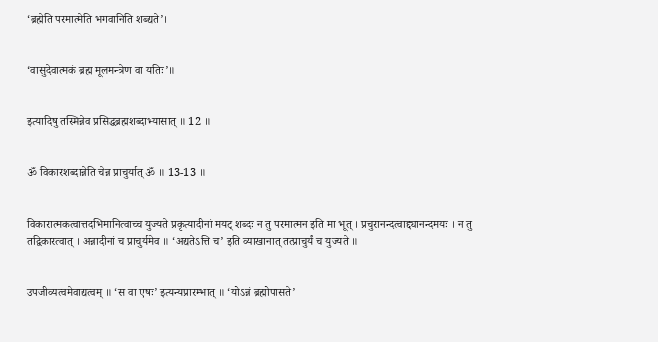‘ब्रह्मेति परमात्मेति भगवानिति शब्द्यते’।


‘वासुदेवात्मकं ब्रह्म मूलमन्त्रेण वा यतिः’॥


इत्यादिषु तस्मिन्नेव प्रसिद्धब्रह्मशब्दाभ्यासात् ॥ 12 ॥


ॐ विकारशब्दान्नेति चेन्न प्राचुर्यात् ॐ ॥ 13-13 ॥


विकारात्मकत्वात्तदभिमानित्वाच्च युज्यते प्रकृत्यादीनां मयट् शब्दः न तु परमात्मन इति मा भूत् । प्रचुरानन्दत्वाद्द्यानन्दमयः । न तु तद्विकारत्वात् । अन्नादीनां च प्राचुर्यमेव ॥ ‘अद्यतेऽत्ति च’ इति व्याखानात् तत्प्राचुर्यं च युज्यते ॥


उपजीव्यत्वमेवाद्यत्वम् ॥ ‘स वा एषः’ इत्यन्यप्रारम्भात् ॥ ‘योऽन्नं ब्रह्मोपासते’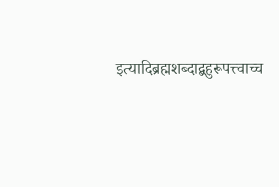इत्यादिब्रह्मशब्दाद्बहुरूपत्त्वाच्च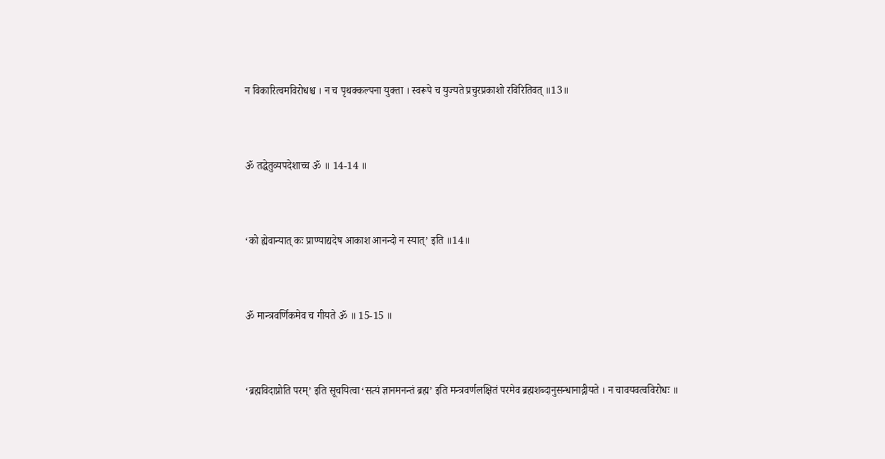न विकारित्वमविरोधश्च । न च पृथक्कल्पना युक्ता । स्वरूपे च युज्यते प्रचुरप्रकाशो रविरितिवत् ॥13॥


ॐ तद्धेतुव्यपदेशाच्च ॐ ॥ 14-14 ॥


‘को ह्येवान्यात् कः प्राण्याद्यदेष आकाश आनन्दो न स्यात्’ इति ॥14॥


ॐ मान्त्रवर्णिकमेव च गीयते ॐ ॥ 15-15 ॥


‘ब्रह्मविदाप्नोति परम्’ इति सूचयित्वा‘सत्यं ज्ञानमनन्तं ब्रह्म’ इति मन्त्रवर्णलक्षितं परमेव ब्रह्मशब्दानुसन्धानाद्गीयते । न चावयवत्वविरोधः ॥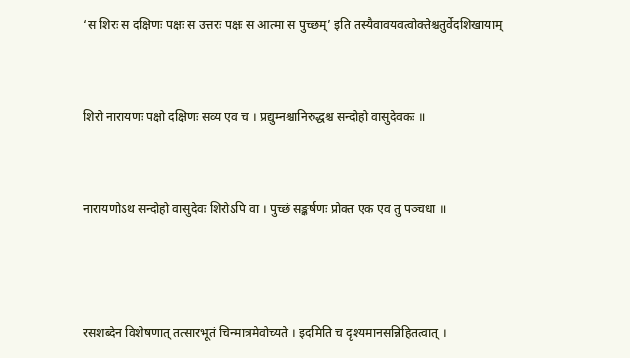‘स शिरः स दक्षिणः पक्षः स उत्तरः पक्षः स आत्मा स पुच्छम्’ इति तस्यैवावयवत्वोक्तेश्चतुर्वेदशिखायाम्


शिरो नारायणः पक्षो दक्षिणः सव्य एव च । प्रद्युम्नश्चानिरुद्धश्च सन्दोहो वासुदेवकः ॥


नारायणोऽथ सन्दोहो वासुदेवः शिरोऽपि वा । पुच्छं सङ्कर्षणः प्रोक्त एक एव तु पञ्चधा ॥



रसशब्देन विशेषणात् तत्सारभूतं चिन्मात्रमेवोच्यते । इदमिति च दृश्यमानसन्निहितत्वात् ।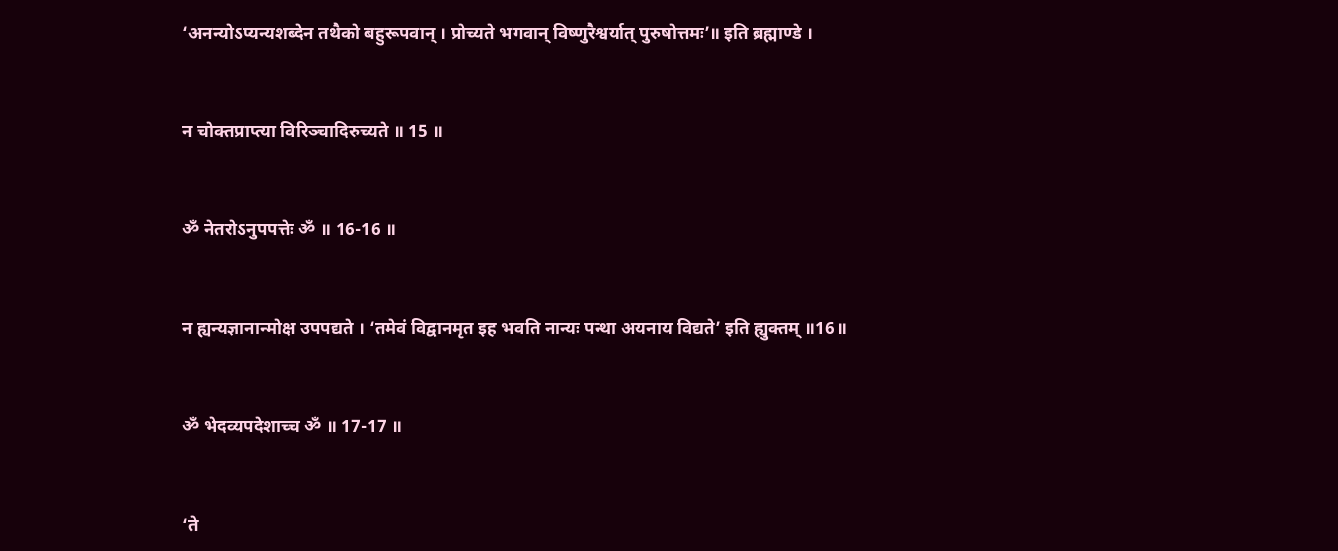‘अनन्योऽप्यन्यशब्देन तथैको बहुरूपवान् । प्रोच्यते भगवान् विष्णुरैश्वर्यात् पुरुषोत्तमः’॥ इति ब्रह्माण्डे ।


न चोक्तप्राप्त्या विरिञ्चादिरुच्यते ॥ 15 ॥


ॐ नेतरोऽनुपपत्तेः ॐ ॥ 16-16 ॥


न ह्यन्यज्ञानान्मोक्ष उपपद्यते । ‘तमेवं विद्वानमृत इह भवति नान्यः पन्था अयनाय विद्यते’ इति ह्युक्तम् ॥16॥


ॐ भेदव्यपदेशाच्च ॐ ॥ 17-17 ॥


‘ते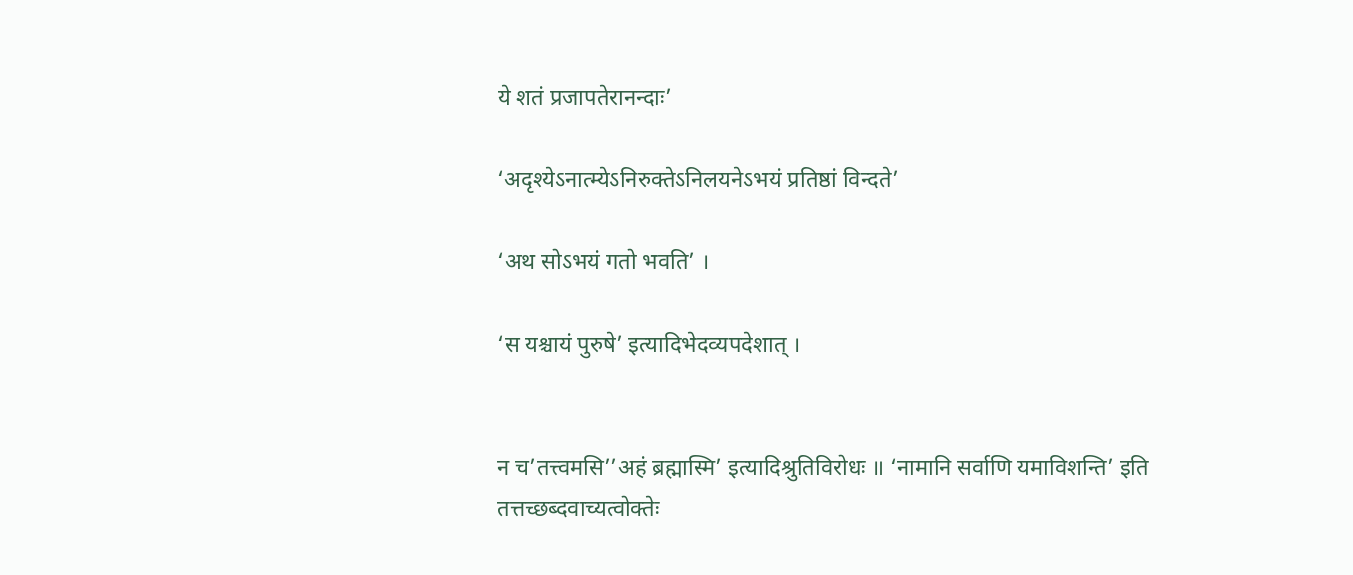ये शतं प्रजापतेरानन्दाः’

‘अदृश्येऽनात्म्येऽनिरुक्तेऽनिलयनेऽभयं प्रतिष्ठां विन्दते’

‘अथ सोऽभयं गतो भवति’ ।

‘स यश्चायं पुरुषे’ इत्यादिभेदव्यपदेशात् ।


न च’तत्त्वमसि’’अहं ब्रह्मास्मि’ इत्यादिश्रुतिविरोधः ॥ ‘नामानि सर्वाणि यमाविशन्ति’ इति तत्तच्छब्दवाच्यत्वोक्तेः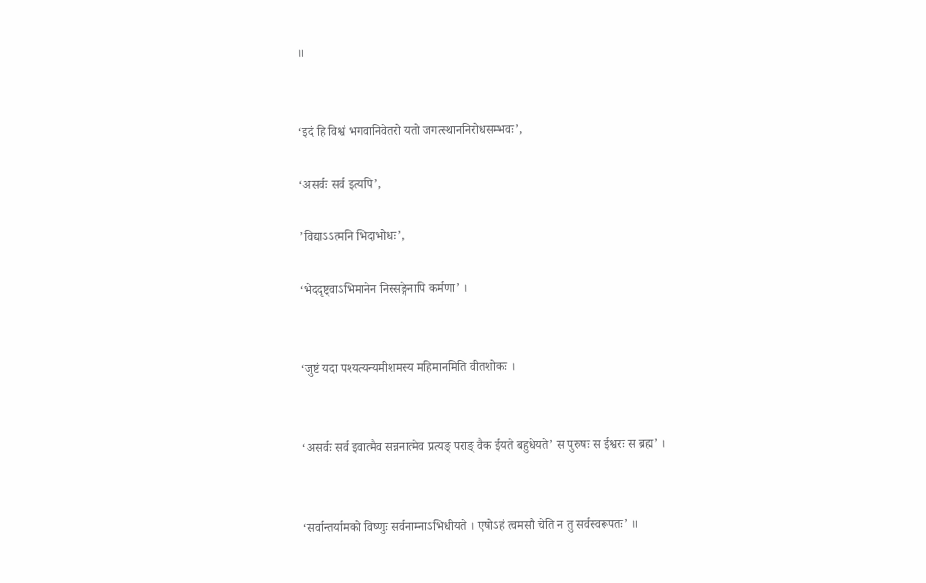॥


‘इदं हि विश्वं भगवानिवेतरो यतो जगत्स्थाननिरोधसम्भवः’,

‘असर्वः सर्व इत्यपि’,

’विद्याऽऽत्मनि भिदाभोधः’,

‘भेददृष्ट्वाऽभिमानेन निस्सङ्गेनापि कर्मणा’ ।


‘जुष्टं यदा पश्यत्यन्यमीशमस्य महिमानमिति वीतशोकः ।


‘असर्वः सर्व इवात्मैव सन्ननात्मेव प्रत्यङ् पराङ् वैक ईयते बहुधेयते’ स पुरुषः स ईश्वरः स ब्रह्म’ ।


‘सर्वान्तर्यामको विष्णुः सर्वनाम्नाऽभिधीयते । एषोऽहं त्वमसौ चेति न तु सर्वस्वरूपतः’ ॥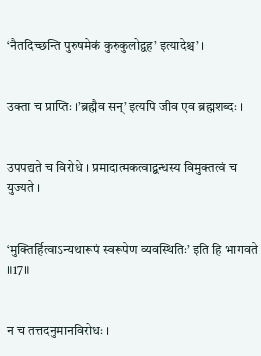‘नैतदिच्छन्ति पुरुषमेकं कुरुकुलोद्वह’ इत्यादेश्च’ ।


उक्ता च प्राप्तिः ।’ब्रह्मैव सन्’ इत्यपि जीव एव ब्रह्मशब्दः ।


उपपद्यते च विरोधे । प्रमादात्मकत्वाद्बन्धस्य विमुक्तत्वं च युज्यते ।


‘मुक्तिर्हित्वाऽन्यथारूपं स्वरूपेण व्यवस्थितिः’ इति हि भागवते ॥17॥


न च तत्तदनुमानविरोधः ।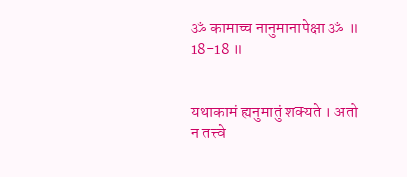ॐ कामाच्च नानुमानापेक्षा ॐ ॥ 18-18 ॥


यथाकामं ह्यनुमातुं शक्यते । अतो न तत्त्वे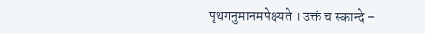पृथगनुमानमपेक्ष्यते । उक्तं च स्कान्दे –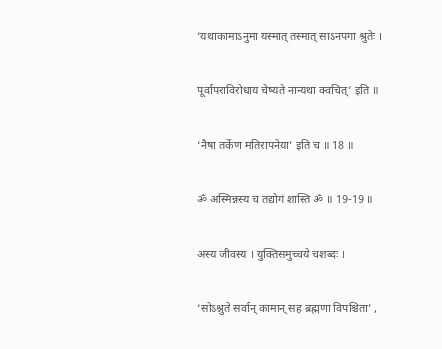‘यथाकामाऽनुमा यस्मात् तस्मात् साऽनपगा श्रुतेः ।


पूर्वापराविरोधाय चेष्यते नान्यथा क्वचित्’ इति ॥


‘नैषा तर्केण मतिरापनेया’ इति च ॥ 18 ॥


ॐ अस्मिन्नस्य च तद्योगं शास्ति ॐ ॥ 19-19 ॥


अस्य जीवस्य । युक्तिसमुच्चये चशब्दः ।


‘सोऽश्नुते सर्वान् कामान् सह ब्रह्मणा विपश्चिता’ ,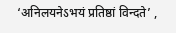‘अनिलयनेऽभयं प्रतिष्ठां विन्दते’ ,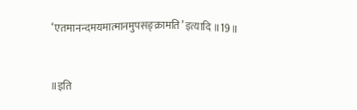‘एतमानन्दमयमात्मानमुपसङ्क्रामति’ इत्यादि ॥19॥


॥इति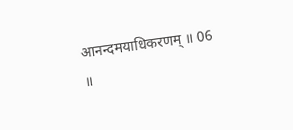आनन्दमयाधिकरणम् ॥ 06 ॥